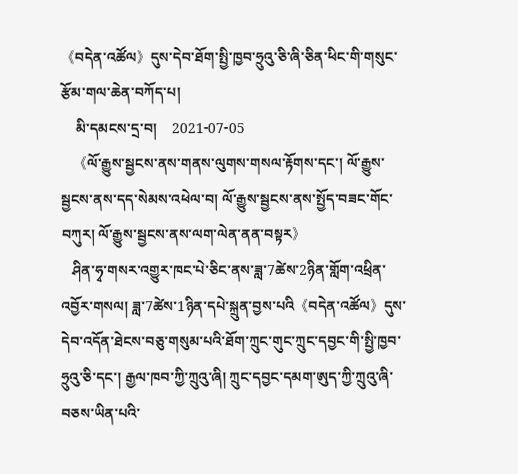《བདེན་འཚོལ》དུས་དེབ་ཐོག་སྤྱི་ཁྱབ་ཧྲུའུ་ཅི་ཞི་ཅིན་ཕིང་གི་གསུང་རྩོམ་གལ་ཆེན་བཀོད་པ།
    མི་དམངས་དྲ་བ།    2021-07-05
   《ལོ་རྒྱུས་སྦྱངས་ནས་གནས་ལུགས་གསལ་རྟོགས་དང་། ལོ་རྒྱུས་སྦྱངས་ནས་དད་སེམས་འཕེལ་བ། ལོ་རྒྱུས་སྦྱངས་ནས་སྤྱོད་བཟང་གོང་བཀུར། ལོ་རྒྱུས་སྦྱངས་ནས་ལག་ལེན་ནན་བསྟར》
   ཤིན་ཧྭ་གསར་འགྱུར་ཁང་པེ་ཅིང་ནས་ཟླ་7ཚེས་2ཉིན་གློག་འཕྲིན་འབྱོར་གསལ། ཟླ་7ཚེས་1ཉིན་དཔེ་སྐྲུན་བྱས་པའི《བདེན་འཚོལ》དུས་དེབ་འདོན་ཐེངས་བཅུ་གསུམ་པའི་ཐོག་ཀྲུང་གུང་ཀྲུང་དབྱང་གི་སྤྱི་ཁྱབ་ཧྲུའུ་ཅི་དང་། རྒྱལ་ཁབ་ཀྱི་ཀྲུའུ་ཞི། ཀྲུང་དབྱང་དམག་ཨུད་ཀྱི་ཀྲུའུ་ཞི་བཅས་ཡིན་པའི་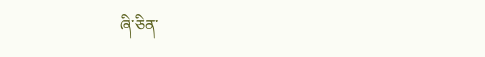ཞི་ཅིན་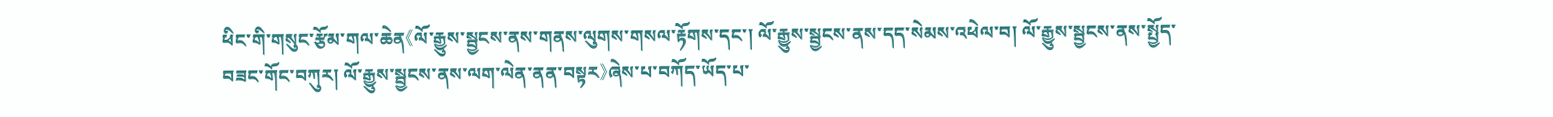ཕིང་གི་གསུང་རྩོམ་གལ་ཆེན《ལོ་རྒྱུས་སྦྱངས་ནས་གནས་ལུགས་གསལ་རྟོགས་དང་། ལོ་རྒྱུས་སྦྱངས་ནས་དད་སེམས་འཕེལ་བ། ལོ་རྒྱུས་སྦྱངས་ནས་སྤྱོད་བཟང་གོང་བཀུར། ལོ་རྒྱུས་སྦྱངས་ནས་ལག་ལེན་ནན་བསྟར》ཞེས་པ་བཀོད་ཡོད་པ་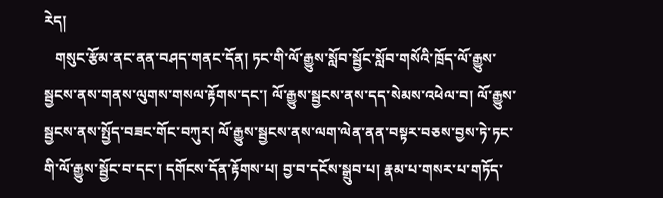རེད།
   གསུང་རྩོམ་ནང་ནན་བཤད་གནང་དོན། ཏང་གི་ལོ་རྒྱུས་སློབ་སྦྱོང་སློབ་གསོའི་ཁྲོད་ལོ་རྒྱུས་སྦྱངས་ནས་གནས་ལུགས་གསལ་རྟོགས་དང་། ལོ་རྒྱུས་སྦྱངས་ནས་དད་སེམས་འཕེལ་བ། ལོ་རྒྱུས་སྦྱངས་ནས་སྤྱོད་བཟང་གོང་བཀུར། ལོ་རྒྱུས་སྦྱངས་ནས་ལག་ལེན་ནན་བསྟར་བཅས་བྱས་ཏེ་ཏང་གི་ལོ་རྒྱུས་སྦྱོང་བ་དང་། དགོངས་དོན་རྟོགས་པ། བྱ་བ་དངོས་སྒྲུབ་པ། རྣམ་པ་གསར་པ་གཏོད་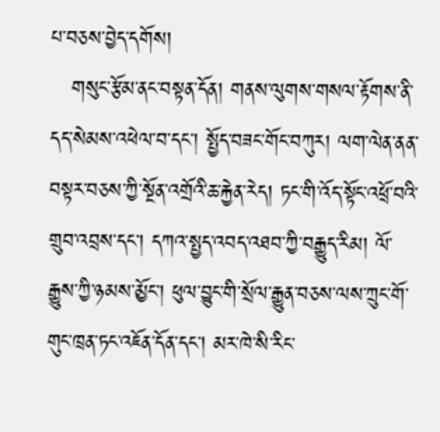པ་བཅས་བྱེད་དགོས།
   གསུང་རྩོམ་ནང་བསྟན་དོན། གནས་ལུགས་གསལ་རྟོགས་ནི་དད་སེམས་འཕེལ་བ་དང་། སྤྱོད་བཟང་གོང་བཀུར། ལག་ལེན་ནན་བསྟར་བཅས་ཀྱི་སྔོན་འགྲོའི་ཆ་རྐྱེན་རེད། ཏང་གི་འོད་སྟོང་འཕྲོ་བའི་གྲུབ་འབྲས་དང་། དཀའ་སྤྱད་འབད་འཐབ་ཀྱི་བརྒྱུད་རིམ། ལོ་རྒྱུས་ཀྱི་ཉམས་མྱོང་། ཕུལ་བྱུང་གི་སྲོལ་རྒྱུན་བཅས་ལས་ཀྲུང་གོ་གུང་ཁྲན་ཏང་འཇོན་དོན་དང་། མར་ཁེ་སི་རིང་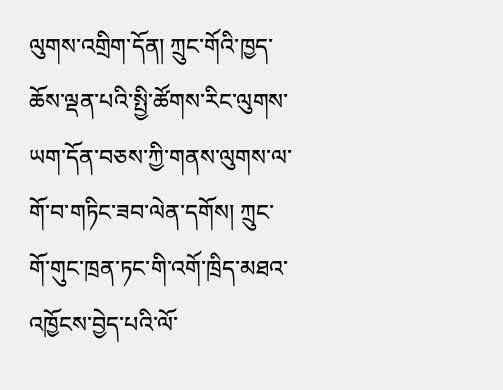ལུགས་འགྲིག་དོན། ཀྲུང་གོའི་ཁྱད་ཆོས་ལྡན་པའི་སྤྱི་ཚོགས་རིང་ལུགས་ཡག་དོན་བཅས་ཀྱི་གནས་ལུགས་ལ་གོ་བ་གཏིང་ཟབ་ལེན་དགོས། ཀྲུང་གོ་གུང་ཁྲན་ཏང་གི་འགོ་ཁྲིད་མཐའ་འཁྱོངས་བྱེད་པའི་ལོ་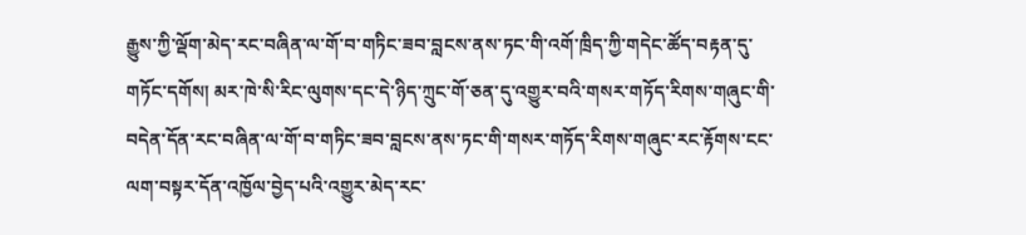རྒྱུས་ཀྱི་ལྡོག་མེད་རང་བཞིན་ལ་གོ་བ་གཏིང་ཟབ་བླངས་ནས་ཏང་གི་འགོ་ཁྲིད་ཀྱི་གདེང་ཚོད་བརྟན་དུ་གཏོང་དགོས། མར་ཁེ་སི་རིང་ལུགས་དང་དེ་ཉིད་ཀྲུང་གོ་ཅན་དུ་འགྱུར་བའི་གསར་གཏོད་རིགས་གཞུང་གི་བདེན་དོན་རང་བཞིན་ལ་གོ་བ་གཏིང་ཟབ་བླངས་ནས་ཏང་གི་གསར་གཏོད་རིགས་གཞུང་རང་རྟོགས་ངང་ལག་བསྟར་དོན་འཁྱོལ་བྱེད་པའི་འགྱུར་མེད་རང་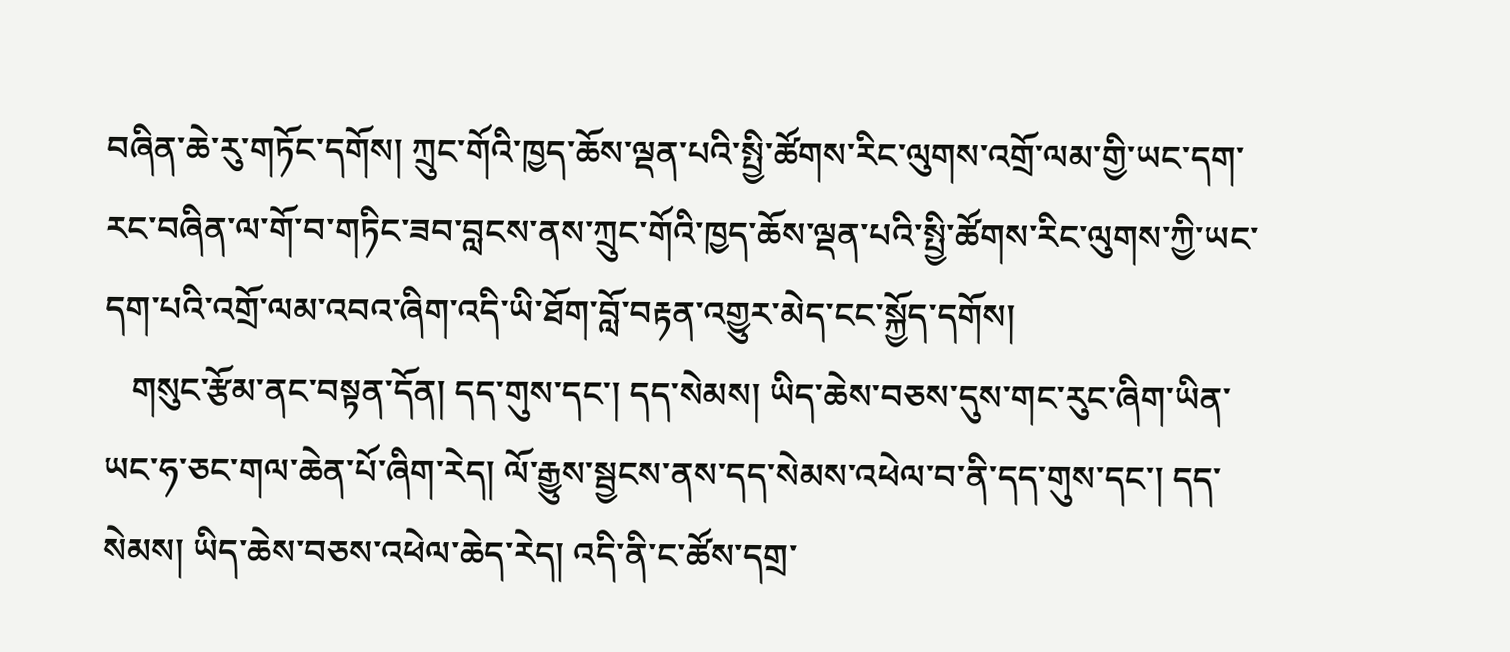བཞིན་ཆེ་རུ་གཏོང་དགོས། ཀྲུང་གོའི་ཁྱད་ཆོས་ལྡན་པའི་སྤྱི་ཚོགས་རིང་ལུགས་འགྲོ་ལམ་གྱི་ཡང་དག་རང་བཞིན་ལ་གོ་བ་གཏིང་ཟབ་བླངས་ནས་ཀྲུང་གོའི་ཁྱད་ཆོས་ལྡན་པའི་སྤྱི་ཚོགས་རིང་ལུགས་ཀྱི་ཡང་དག་པའི་འགྲོ་ལམ་འབའ་ཞིག་འདི་ཡི་ཐོག་བློ་བརྟན་འགྱུར་མེད་ངང་སྐྱོད་དགོས།
   གསུང་རྩོམ་ནང་བསྟན་དོན། དད་གུས་དང་། དད་སེམས། ཡིད་ཆེས་བཅས་དུས་གང་རུང་ཞིག་ཡིན་ཡང་ཧ་ཅང་གལ་ཆེན་པོ་ཞིག་རེད། ལོ་རྒྱུས་སྦྱངས་ནས་དད་སེམས་འཕེལ་བ་ནི་དད་གུས་དང་། དད་སེམས། ཡིད་ཆེས་བཅས་འཕེལ་ཆེད་རེད། འདི་ནི་ང་ཚོས་དགྲ་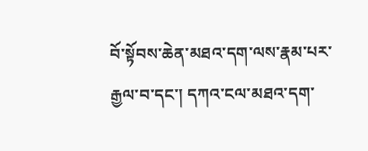བོ་སྟོབས་ཆེན་མཐའ་དག་ལས་རྣམ་པར་རྒྱལ་བ་དང་། དཀའ་ངལ་མཐའ་དག་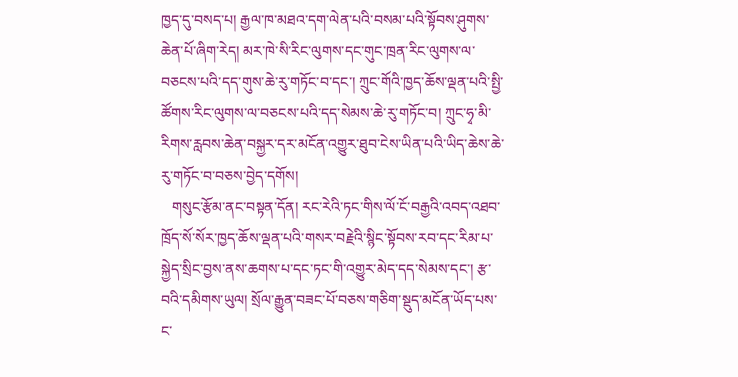ཁྱད་དུ་བསད་པ། རྒྱལ་ཁ་མཐའ་དག་ལེན་པའི་བསམ་པའི་སྟོབས་ཤུགས་ཆེན་པོ་ཞིག་རེད། མར་ཁེ་སི་རིང་ལུགས་དང་གུང་ཁྲན་རིང་ལུགས་ལ་བཅངས་པའི་དད་གུས་ཆེ་རུ་གཏོང་བ་དང་། ཀྲུང་གོའི་ཁྱད་ཆོས་ལྡན་པའི་སྤྱི་ཚོགས་རིང་ལུགས་ལ་བཅངས་པའི་དད་སེམས་ཆེ་རུ་གཏོང་བ། ཀྲུང་ཧྭ་མི་རིགས་རླབས་ཆེན་བསྐྱར་དར་མངོན་འགྱུར་ཐུབ་ངེས་ཡིན་པའི་ཡིད་ཆེས་ཆེ་རུ་གཏོང་བ་བཅས་བྱེད་དགོས།
   གསུང་རྩོམ་ནང་བསྟན་དོན། རང་རེའི་ཏང་གིས་ལོ་ངོ་བརྒྱའི་འབད་འཐབ་ཁྲོད་སོ་སོར་ཁྱད་ཆོས་ལྡན་པའི་གསར་བརྗེའི་སྙིང་སྟོབས་རབ་དང་རིམ་པ་སྐྱེད་སྲིང་བྱས་ནས་ཆགས་པ་དང་ཏང་གི་འགྱུར་མེད་དད་སེམས་དང་། རྩ་བའི་དམིགས་ཡུལ། སྲོལ་རྒྱུན་བཟང་པོ་བཅས་གཅིག་སྡུད་མངོན་ཡོད་པས་ང་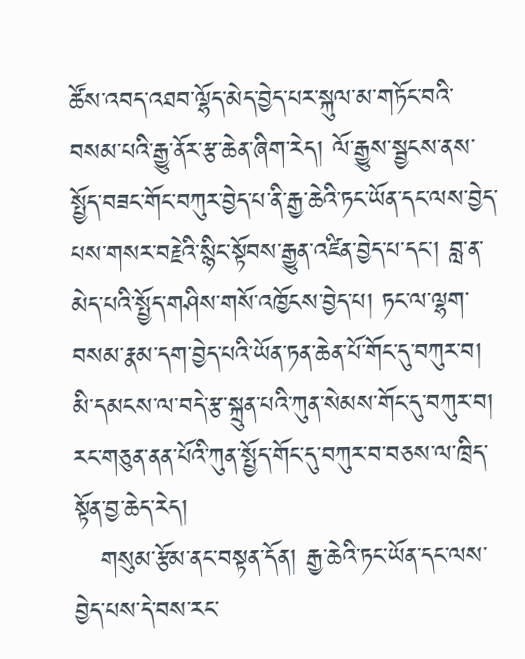ཚོས་འབད་འཐབ་ལྷོད་མེད་བྱེད་པར་སྐུལ་མ་གཏོང་བའི་བསམ་པའི་རྒྱུ་ནོར་རྩ་ཆེན་ཞིག་རེད། ལོ་རྒྱུས་སྦྱངས་ནས་སྤྱོད་བཟང་གོང་བཀུར་བྱེད་པ་ནི་རྒྱ་ཆེའི་ཏང་ཡོན་དང་ལས་བྱེད་པས་གསར་བརྗེའི་སྙིང་སྟོབས་རྒྱུན་འཛིན་བྱེད་པ་དང་། བླ་ན་མེད་པའི་སྤྱོད་གཤིས་གསོ་འཁྱོངས་བྱེད་པ། ཏང་ལ་ལྷག་བསམ་རྣམ་དག་བྱེད་པའི་ཡོན་ཏན་ཆེན་པོ་གོང་དུ་བཀུར་བ། མི་དམངས་ལ་བདེ་རྩ་སྐྲུན་པའི་ཀུན་སེམས་གོང་དུ་བཀུར་བ། རང་གཅུན་ནན་པོའི་ཀུན་སྤྱོད་གོང་དུ་བཀུར་བ་བཅས་ལ་ཁྲིད་སྟོན་བྱ་ཆེད་རེད།
   གསུམ་རྩོམ་ནང་བསྟན་དོན། རྒྱ་ཆེའི་ཏང་ཡོན་དང་ལས་བྱེད་པས་དེ་བས་རང་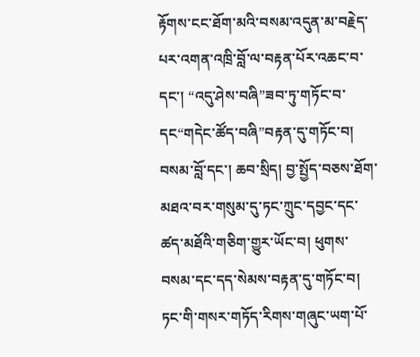རྟོགས་ངང་ཐོག་མའི་བསམ་འདུན་མ་བརྗེད་པར་འགན་འཁྲི་བློ་ལ་བརྟན་པོར་འཆང་བ་དང་། “འདུ་ཤེས་བཞི”ཟབ་ཏུ་གཏོང་བ་དང“གདེང་ཚོད་བཞི”བརྟན་དུ་གཏོང་བ། བསམ་བློ་དང་། ཆབ་སྲིད། བྱ་སྤྱོད་བཅས་ཐོག་མཐའ་བར་གསུམ་དུ་ཏང་ཀྲུང་དབྱང་དང་ཚད་མཐོའི་གཅིག་གྱུར་ཡོང་བ། ཕུགས་བསམ་དང་དད་སེམས་བརྟན་དུ་གཏོང་བ། ཏང་གི་གསར་གཏོད་རིགས་གཞུང་ཡག་པོ་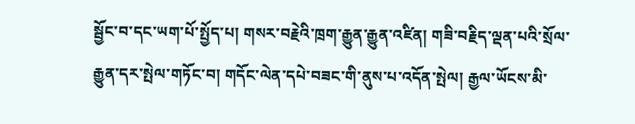སྦྱོང་བ་དང་ཡག་པོ་སྤྱོད་པ། གསར་བརྗེའི་ཁྲག་རྒྱུན་རྒྱུན་འཛིན། གཟི་བརྗིད་ལྡན་པའི་སྲོལ་རྒྱུན་དར་སྤེལ་གཏོང་བ། གདོང་ལེན་དཔེ་བཟང་གི་ནུས་པ་འདོན་སྤེལ། རྒྱལ་ཡོངས་མི་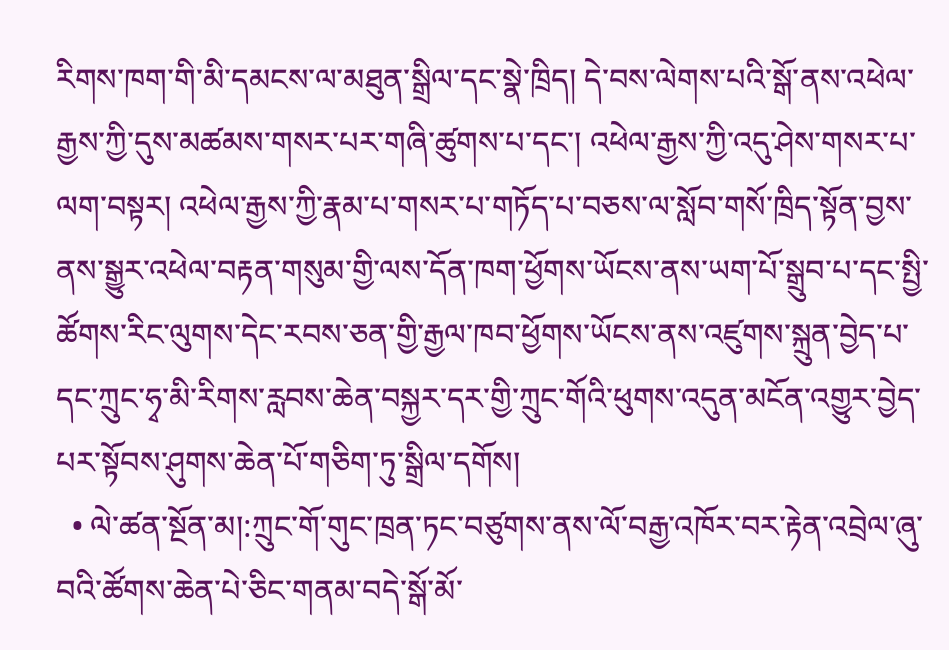རིགས་ཁག་གི་མི་དམངས་ལ་མཐུན་སྒྲིལ་དང་སྣེ་ཁྲིད། དེ་བས་ལེགས་པའི་སྒོ་ནས་འཕེལ་རྒྱས་ཀྱི་དུས་མཚམས་གསར་པར་གཞི་ཚུགས་པ་དང་། འཕེལ་རྒྱས་ཀྱི་འདུ་ཤེས་གསར་པ་ལག་བསྟར། འཕེལ་རྒྱས་ཀྱི་རྣམ་པ་གསར་པ་གཏོད་པ་བཅས་ལ་སློབ་གསོ་ཁྲིད་སྟོན་བྱས་ནས་སྒྱུར་འཕེལ་བརྟན་གསུམ་གྱི་ལས་དོན་ཁག་ཕྱོགས་ཡོངས་ནས་ཡག་པོ་སྒྲུབ་པ་དང་སྤྱི་ཚོགས་རིང་ལུགས་དེང་རབས་ཅན་གྱི་རྒྱལ་ཁབ་ཕྱོགས་ཡོངས་ནས་འཛུགས་སྐྲུན་བྱེད་པ་དང་ཀྲུང་ཧྭ་མི་རིགས་རླབས་ཆེན་བསྐྱར་དར་གྱི་ཀྲུང་གོའི་ཕུགས་འདུན་མངོན་འགྱུར་བྱེད་པར་སྟོབས་ཤུགས་ཆེན་པོ་གཅིག་ཏུ་སྒྲིལ་དགོས།
  • ལེ་ཚན་སྔོན་མ།:ཀྲུང་གོ་གུང་ཁྲན་ཏང་བཙུགས་ནས་ལོ་བརྒྱ་འཁོར་བར་རྟེན་འབྲེལ་ཞུ་བའི་ཚོགས་ཆེན་པེ་ཅིང་གནམ་བདེ་སྒོ་མོ་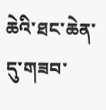ཆེའི་ཐང་ཆེན་དུ་གཟབ་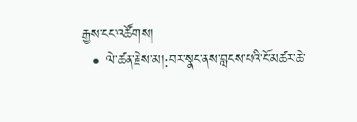རྒྱས་ངང་འཚོགས།
  • ལེ་ཚན་རྗེས་མ།:བར་སྣང་ནས་བླངས་པའི་ངོ་མཚར་ཆེ་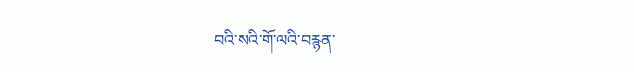བའི་སའི་གོ་ལའི་བརྙན་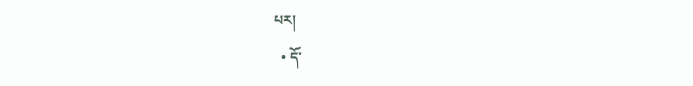པར།
  • དོ་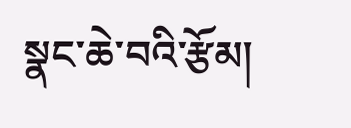སྣང་ཆེ་བའི་རྩོམ།